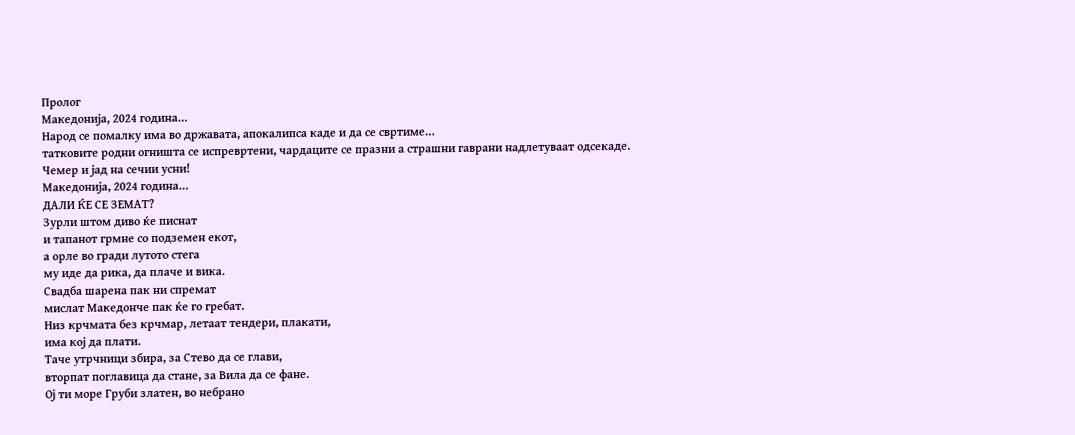Пролог
Македонија, 2024 година…
Народ се помалку има во државата, апокалипса каде и да се свртиме…
татковите родни огништа се испревртени, чардаците се празни а страшни гаврани надлетуваат одсекаде.
Чемер и јад на сечии усни!
Македонија, 2024 година…
ДАЛИ ЌЕ СЕ ЗЕМАТ?
Зурли штом диво ќе писнат
и тапанот грмне со подземен екот,
а орле во гради лутото стега
му иде да рика, да плаче и вика.
Свадба шарена пак ни спремат
мислат Македонче пак ќе го гребат.
Низ крчмата без крчмар, летаат тендери, плакати,
има кој да плати.
Таче утрчници збира, за Стево да се глави,
вторпат поглавица да стане, за Вила да се фане.
Ој ти море Груби златен, во небрано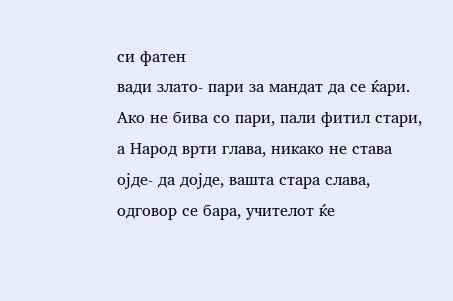си фатен
вади злато- пари за мандат да се ќари.
Ако не бива со пари, пали фитил стари,
а Народ врти глава, никако не става
ојде- да дојде, вашта стара слава,
одговор се бара, учителот ќе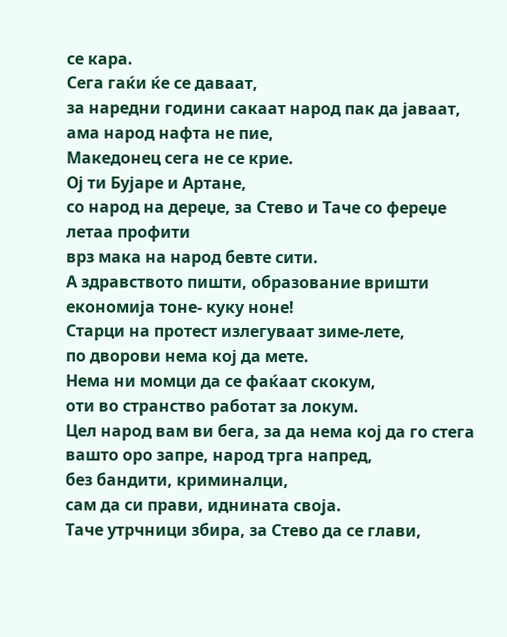се кара.
Сега гаќи ќе се даваат,
за наредни години сакаат народ пак да јаваат,
ама народ нафта не пие,
Македонец сега не се крие.
Ој ти Бујаре и Артане,
со народ на дереџе, за Стево и Таче со фереџе
летаа профити
врз мака на народ бевте сити.
А здравството пишти, образование вришти
економија тоне- куку ноне!
Старци на протест излегуваат зиме-лете,
по дворови нема кој да мете.
Нема ни момци да се фаќаат скокум,
оти во странство работат за локум.
Цел народ вам ви бега, за да нема кој да го стега
вашто оро запре, народ трга напред,
без бандити, криминалци,
сам да си прави, иднината своја.
Таче утрчници збира, за Стево да се глави,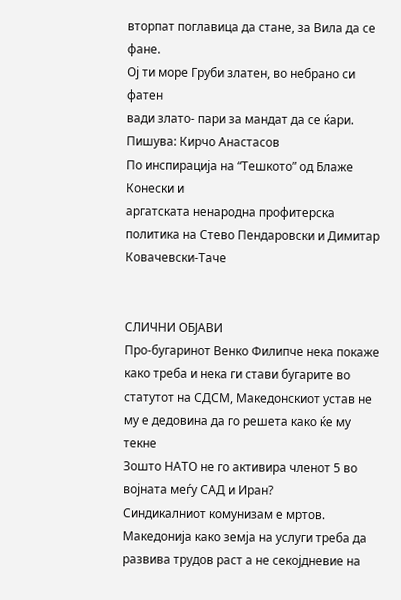вторпат поглавица да стане, за Вила да се фане.
Ој ти море Груби златен, во небрано си фатен
вади злато- пари за мандат да се ќари.
Пишува: Кирчо Анастасов
По инспирација на “Тешкото” од Блаже Конески и
аргатската ненародна профитерска политика на Стево Пендаровски и Димитар Ковачевски-Таче


СЛИЧНИ ОБЈАВИ
Про-бугаринот Венко Филипче нека покаже како треба и нека ги стави бугарите во статутот на СДСМ, Македонскиот устав не му е дедовина да го решета како ќе му текне
Зошто НАТО не го активира членот 5 во војната меѓу САД и Иран?
Синдикалниот комунизам е мртов. Македонија како земја на услуги треба да развива трудов раст а не секојдневие на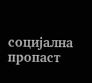социјална пропаст